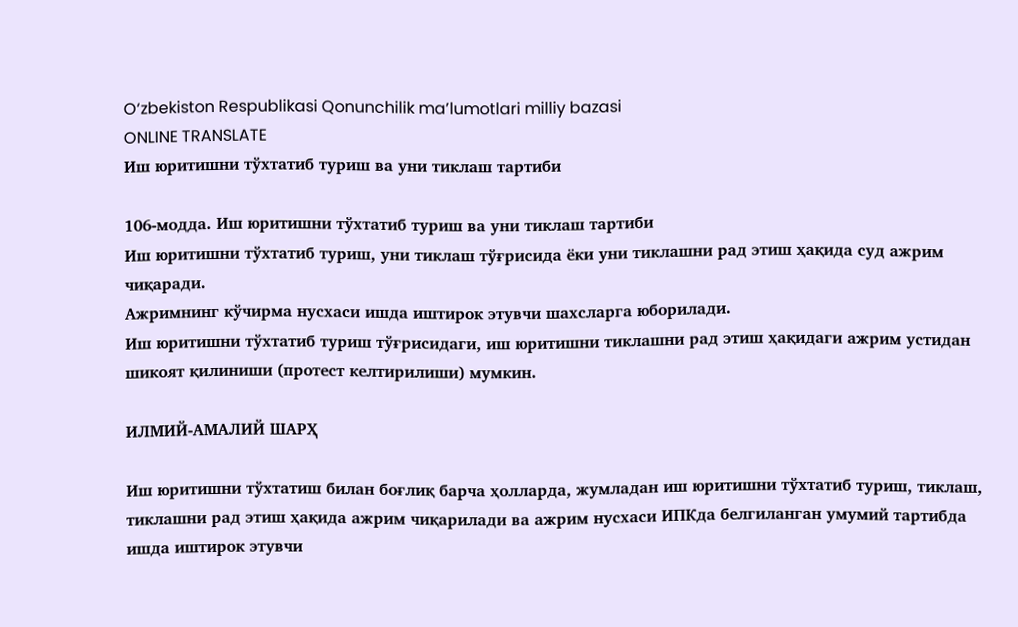O‘zbekiston Respublikasi Qonunchilik ma’lumotlari milliy bazasi
ONLINE TRANSLATE
Иш юритишни тўхтатиб туриш ва уни тиклаш тартиби

106-модда. Иш юритишни тўхтатиб туриш ва уни тиклаш тартиби
Иш юритишни тўхтатиб туриш, уни тиклаш тўғрисида ёки уни тиклашни рад этиш ҳақида суд ажрим чиқаради.
Ажримнинг кўчирма нусхаси ишда иштирок этувчи шахсларга юборилади.
Иш юритишни тўхтатиб туриш тўғрисидаги, иш юритишни тиклашни рад этиш ҳақидаги ажрим устидан шикоят қилиниши (протест келтирилиши) мумкин.

ИЛМИЙ-АМАЛИЙ ШАРҲ

Иш юритишни тўхтатиш билан боғлиқ барча ҳолларда, жумладан иш юритишни тўхтатиб туриш, тиклаш, тиклашни рад этиш ҳақида ажрим чиқарилади ва ажрим нусхаси ИПКда белгиланган умумий тартибда ишда иштирок этувчи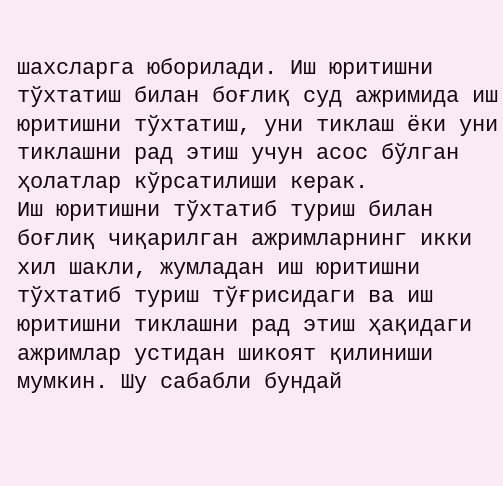шахсларга юборилади. Иш юритишни тўхтатиш билан боғлиқ суд ажримида иш юритишни тўхтатиш, уни тиклаш ёки уни тиклашни рад этиш учун асос бўлган ҳолатлар кўрсатилиши керак.
Иш юритишни тўхтатиб туриш билан боғлиқ чиқарилган ажримларнинг икки хил шакли, жумладан иш юритишни тўхтатиб туриш тўғрисидаги ва иш юритишни тиклашни рад этиш ҳақидаги ажримлар устидан шикоят қилиниши мумкин. Шу сабабли бундай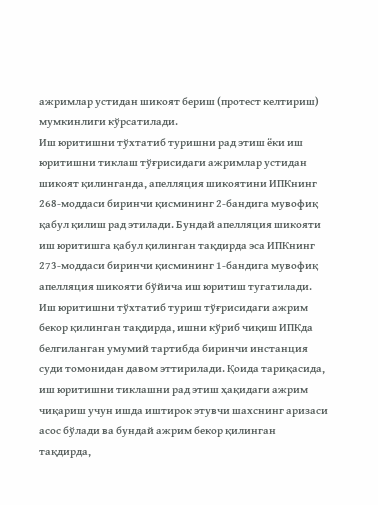ажримлар устидан шикоят бериш (протест келтириш) мумкинлиги кўрсатилади.
Иш юритишни тўхтатиб туришни рад этиш ёки иш юритишни тиклаш тўғрисидаги ажримлар устидан шикоят қилинганда, апелляция шикоятини ИПКнинг 268-моддаси биринчи қисмининг 2-бандига мувофиқ қабул қилиш рад этилади. Бундай апелляция шикояти иш юритишга қабул қилинган тақдирда эса ИПКнинг 273-моддаси биринчи қисмининг 1-бандига мувофиқ апелляция шикояти бўйича иш юритиш тугатилади.
Иш юритишни тўхтатиб туриш тўғрисидаги ажрим бекор қилинган тақдирда, ишни кўриб чиқиш ИПКда белгиланган умумий тартибда биринчи инстанция суди томонидан давом эттирилади. Қоида тариқасида, иш юритишни тиклашни рад этиш ҳақидаги ажрим чиқариш учун ишда иштирок этувчи шахснинг аризаси асос бўлади ва бундай ажрим бекор қилинган тақдирда,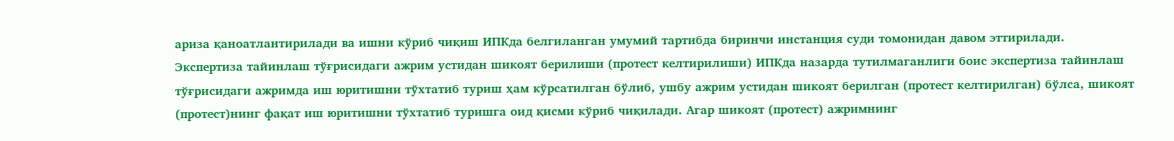ариза қаноатлантирилади ва ишни кўриб чиқиш ИПКда белгиланган умумий тартибда биринчи инстанция суди томонидан давом эттирилади.
Экспертиза тайинлаш тўғрисидаги ажрим устидан шикоят берилиши (протест келтирилиши) ИПКда назарда тутилмаганлиги боис экспертиза тайинлаш тўғрисидаги ажримда иш юритишни тўхтатиб туриш ҳам кўрсатилган бўлиб, ушбу ажрим устидан шикоят берилган (протест келтирилган) бўлса, шикоят (протест)нинг фақат иш юритишни тўхтатиб туришга оид қисми кўриб чиқилади. Агар шикоят (протест) ажримнинг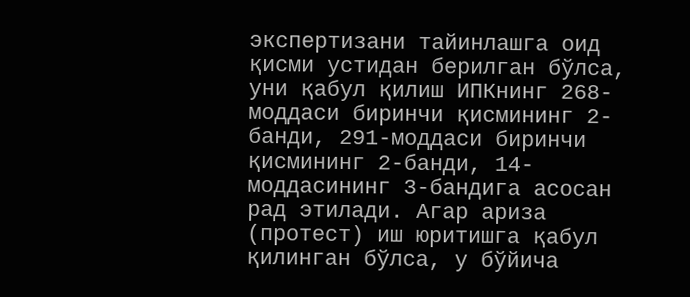экспертизани тайинлашга оид қисми устидан берилган бўлса, уни қабул қилиш ИПКнинг 268-моддаси биринчи қисмининг 2-банди, 291-моддаси биринчи қисмининг 2-банди, 14-моддасининг 3-бандига асосан рад этилади. Агар ариза (протест) иш юритишга қабул қилинган бўлса, у бўйича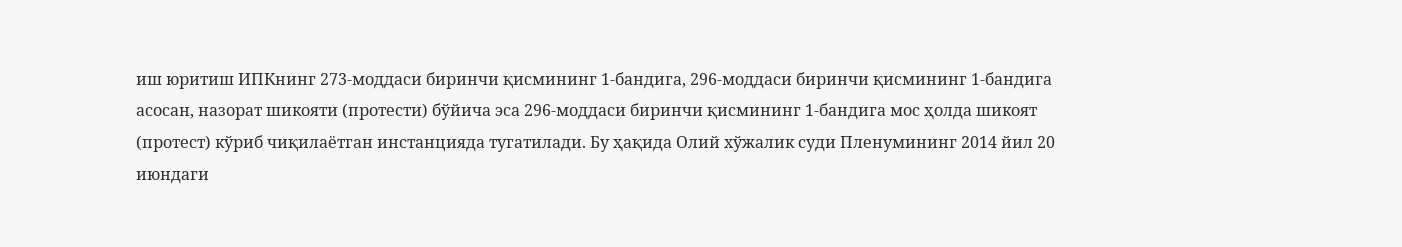иш юритиш ИПКнинг 273-моддаси биринчи қисмининг 1-бандига, 296-моддаси биринчи қисмининг 1-бандига асосан, назорат шикояти (протести) бўйича эса 296-моддаси биринчи қисмининг 1-бандига мос ҳолда шикоят (протест) кўриб чиқилаётган инстанцияда тугатилади. Бу ҳақида Олий хўжалик суди Пленумининг 2014 йил 20 июндаги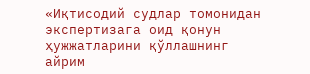«Иқтисодий судлар томонидан экспертизага оид қонун ҳужжатларини қўллашнинг айрим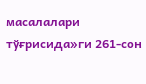масалалари тўғрисида»ги 261-сон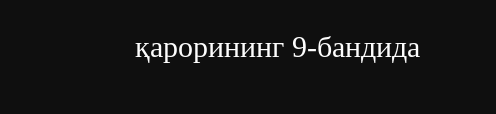қарорининг 9-бандида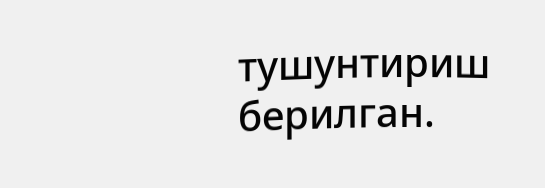тушунтириш берилган.